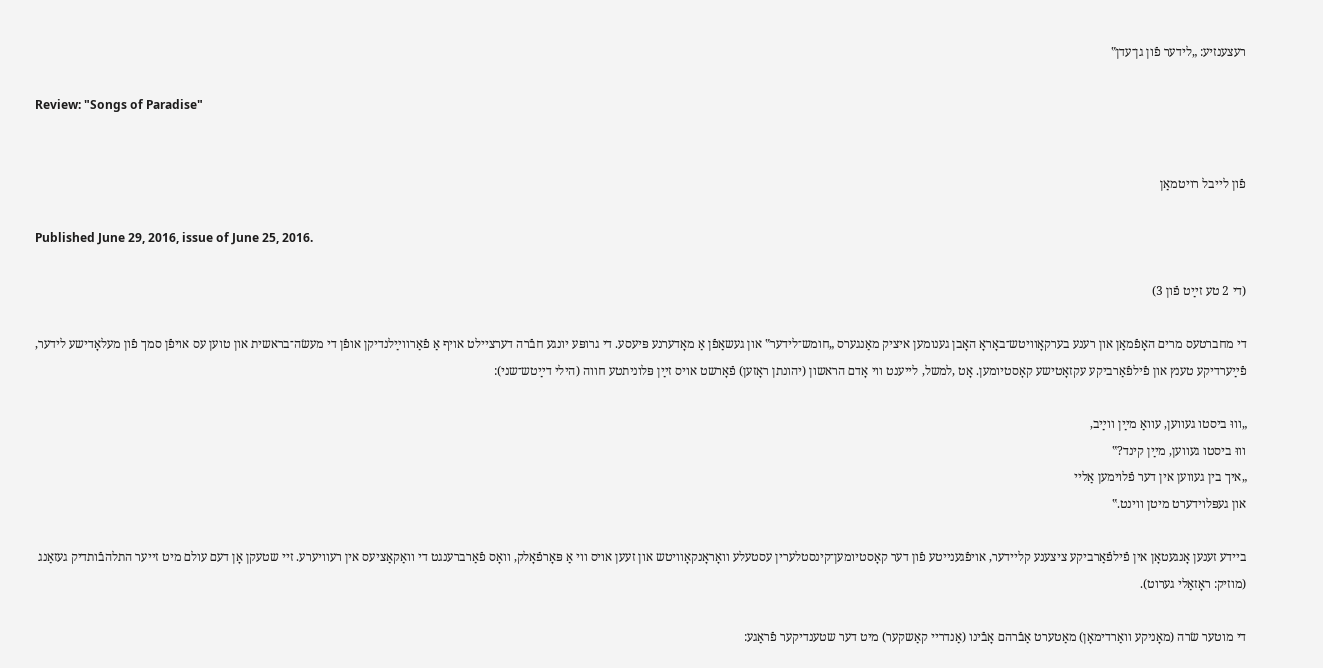רעצענזיע: „לידער פֿון גן־עדן‟

Review: "Songs of Paradise"


פֿון לייבל רויטמאַן

Published June 29, 2016, issue of June 25, 2016.

(די 2 טע זײַט פֿון 3)

די מחברטעס מרים האָפֿמאַן און רענע בערקאָוויטש־באָראָ האָבן גענומען איציק מאַנגערס „חומש־לידער‟ און געשאַפֿן אַ מאָדערנע פּיעסע. די גרופּע יונגע חבֿרה דערציילט אויף אַ פֿאַרווײַלנדיקן אופֿן די מעשׂה־בראשית און טוען עס אויפֿן סמך פֿון מעלאָדישע לידער, פֿײַערדיקע טענץ און פֿילפֿאַרביקע עקזאָטישע קאָסטיומען. אָט ,למשל, לייענט ווי אָדם הראשון (יהונתן ראָזען) פֿאָרשט אויס זײַן פּלוניתטע חווה (הילי דײַטש־שני):

„וווּ ביסטו געווען, עוואַ מײַן ווײַב,
וווּ ביסטו געווען, מײַן קינד?‟
„איך בין געווען אין דער פֿלוימען אַליי
און געפּלוידערט מיטן ווינט.‟

ביידע זענען אָנגעטאָן אין פֿילפֿאַרביקע ציצענע קליידער, אויפֿגענייטע פֿון דער קאָסטיומען־קינסטלערין עסטעלע וואָראָנקאָוויטש און זעען אויס ווי אַ פּאָרפֿאָלק, וואָס פֿאַרברענגט די וואַקאַציעס אין רעוויערע. זיי שטעקן אָן דעם עולם מיט זייער התלהבֿותדיק געזאַנג (מוזיק: ראָזאַלי גערוט).

די מוטער שׂרה (מאָניקע וואַרדימאָן) מאַטערט אַבֿרהם אָבֿינו (אַנדריי קאַשקער) מיט דער שטענדיקער פֿראַגע: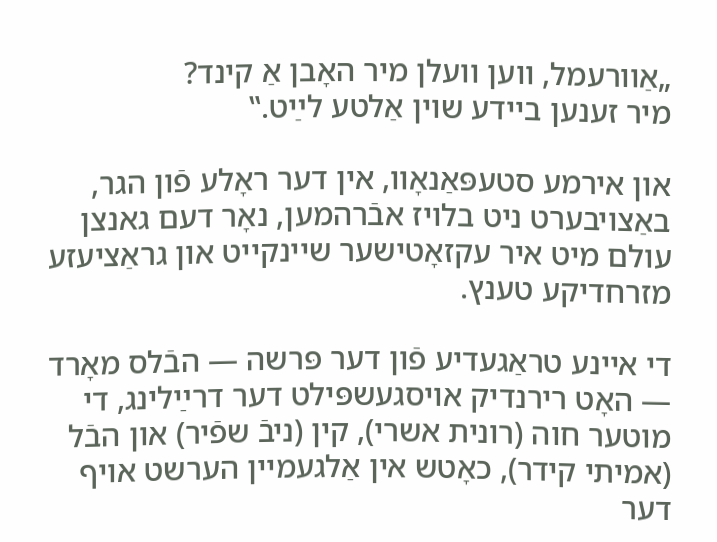„אַוורעמל, ווען וועלן מיר האָבן אַ קינד?
מיר זענען ביידע שוין אַלטע לײַט.‟

און אירמע סטעפּאַנאָוו, אין דער ראָלע פֿון הגר, באַצויבערט ניט בלויז אבֿרהמען, נאָר דעם גאנצן עולם מיט איר עקזאָטישער שיינקייט און גראַציעזע מזרחדיקע טענץ.

די איינע טראַגעדיע פֿון דער פּרשה — הבֿלס מאָרד — האָט רירנדיק אויסגעשפּילט דער דרײַלינג, די מוטער חוה (רונית אשרי), קין (ניבֿ שפֿיר) און הבֿל (אמיתי קידר), כאָטש אין אַלגעמיין הערשט אויף דער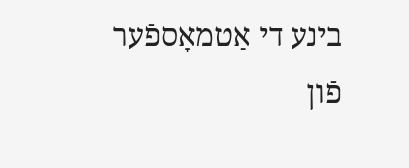בינע די אַטמאָספֿער פֿון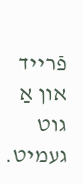פֿרייד און אַ גוט געמיט.